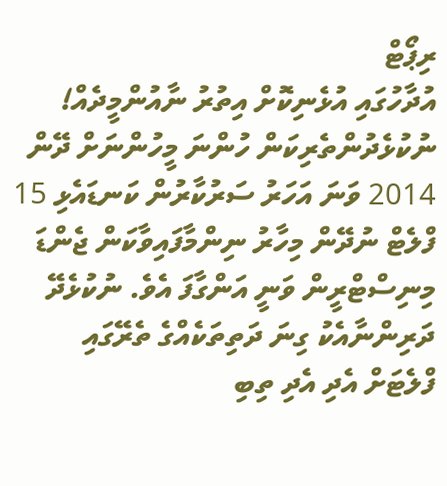ރިޕޯޓް
އުދާހުގައި އުޅެނިކޮށް އިތުރު ނާއުންމީދެއް!
ނުކުޅެދުންތެރިކަން ހުންނަ މީހުންނަށް ދޭން 2014 ވަނަ އަހަރު ސަރުކާރުން ކަނޑައެޅި 15 ފްލެޓް ނުދޭން މިހާރު ނިންމާފައިވާކަން ޖެންޑަ މިނިސްޓްރީން ވަނީ އަންގާފަ އެވެ. ނުކުޅެދޭ ދަރިންނާއެކު ގިނަ ދަތިތަކެއްގެ ތެރޭގައި ފްލެޓަށް އެދި އެދި ތިބި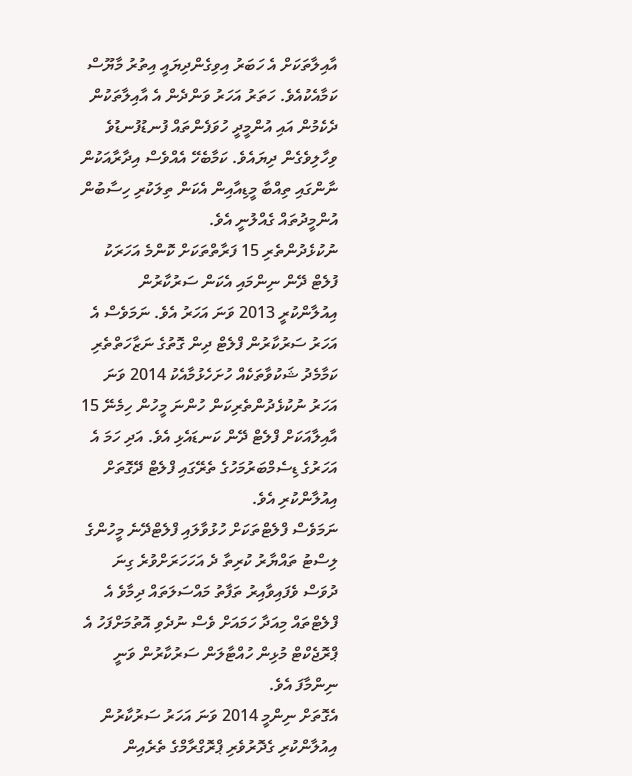އާއިލާތަކަށް އެ ހަބަރު އިވިގެންދިޔައީ އިތުރު މާޔޫސް ކަމާއެކުއެވެ. ހަތަރު އަހަރު ވަންދެން އެ އާއިލާތަކުން ދެކެމުން އައި އުންމީދީ ހުވަފެންތައް ފުނޑުފުނޑުވެ ވިހާލިވެގެން ދިޔައެވެ. ކަމާބެހޭ އެއްވެސް އިދާރާއަކުން ނާންގައި ތިއްބާ މީޑިއާއިން އެކަން ތިލަކުރި ހިސާބުން އުންމީދުތައް ގެއްލުނީ އެވެ.
ނުކުޅެދުންތެރި 15 ފަރާތްތަކަށް ކޮންމެ އަހަރަކު ފުލެޓް ދޭން ނިންމައި އެކަން ސަރުކާރުން އިއުލާންކުރީ 2013 ވަނަ އަހަރު އެވެ. ނަމަވެސް އެ އަހަރު ސަރުކާރުން ފްލެޓް ދިން ގޮތުގެ ނަޒާހަތްތެރި ކަމާމެދު ޝަކުވާތަކެއް ހުށަހެޅުމާއެކު 2014 ވަނަ އަހަރު ނުކުޅެދުންތެރިކަން ހުންނަ މީހުން ހިމެނޭ 15 އާއިލާއަކަށް ފްލެޓް ދޭން ކަނޑައެޅި އެވެ. އަދި ހަމަ އެ އަހަރުގެ ޑިސެމްބަރުމަހުގެ ތެރޭގައި ފްލެޓް ދޭގޮތަށް އިއުލާންކުރި އެވެ.
ނަމަވެސް ފްލެޓްތަކަށް ހުޅުވާލައި ފްލެޓްދޭނެ މީހުންގެ ލިސްޓު ތައްޔާރު ކުރިތާ ދެ އަހަހަރަށްވުރެ ގިނަ ދުވަސް ވެފައިވާއިރު ތަފާތު މައްސަލަތައް ދިމާވެ އެ ފްލެޓްތައް މިއަދާ ހަމައަށް ވެސް ނުދެވި އޮތުމަށްފަހު އެ ޕްރޮޖެކްޓް މުޅިން ހުއްޓާލަން ސަރުކާރުން ވަނީ ނިންމާފަ އެވެ.
އެގޮތަށް ނިންމީ 2014 ވަނަ އަހަރު ސަރުކާރުން އިއުލާންކުރި ގެދޮރުވެރި ޕްރޮގްރާމްގެ ތެރެއިން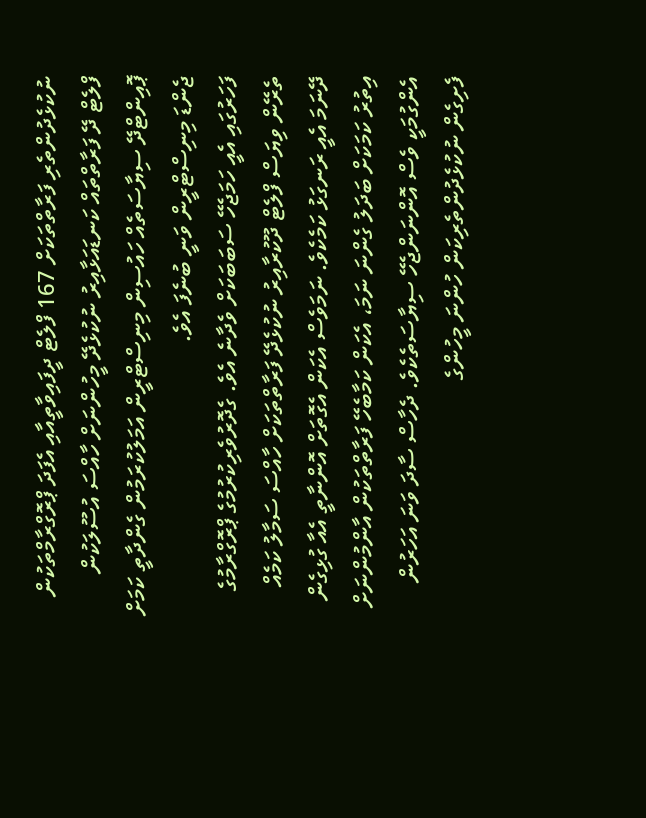ނުކުޅެދުންތެރި ފަރާތްތަކަށް 167 ފްލެޓް ދީފައިވާތީއާއި އެފަދަ ޕްރޮގްރާމްތަކުން ފްލެޓް ދޭ ފަރާތްތައް ކަނޑައަޅާއިރު ނުކުޅެދޭ މީހުންނަށް ހާއްސަ އުސޫލަކުން ޕޮއިންޓްދޭ ސިޔާސަތެއް ހައުސިން މިނިސްޓްރީން އަމަލުކުރަމުން ގެންދާތީ ކަމަށް ޖެންޑަ މިނިސްޓްރީން ވަނީ ބުނެފަ އެވެ.
ފަހަރުގައި އެއީ ހަމަޖެހޭ ސަބަބަކަށް ވެދާނެ އެވެ. ގެދޮރުވެރިކުރުމުގެ ޕްރޮގްރާމުގެ ތެރޭން ވިޔަސް ފްލެޓް ދޫކުރާއިރު ނުކުޅެދޭ ފަރާތްތަކަށް ހާއްސަ ސަމާލު ކަމެއް ދޭނަމަ އެއީ ރަނގަޅު ކަމެކެވެ. ނަމަވެސް އެކަން އެގޮތަށް އޮންނާތީ އެއާ ގުޅިގެން އިތުރު ކަމަކަށް ބަދަލު ގެންނަ ނަމަ، އެކަން ކަމާބެހޭ ފަރާތްތަކުން އާންމުންނަށް އެންގުމަކީ ވެސް އޮންނަންޖެހޭ ސިޔާސަތެކެވެ. ދެހާސް ސާދަ ވަނަ އަހަރުން ފެށިގެން ނުކުޅެދުންތެރިކަން ހުންނަ މީހުންގެ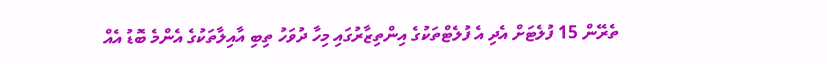ތެރޭން 15 ފުލެޓަށް އެދި އެ ފުލެޓްތަކުގެ އިންތިޒާރުގައި މިހާ ދުވަހު ތިބި އާއިލާތަކުގެ އެންމެ ބޮޑު އެއް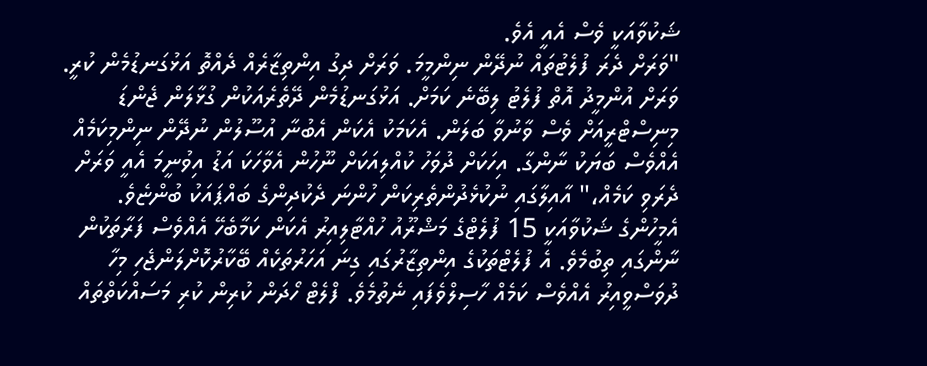ޝަކުވާއަކީ ވެސް އެއީ އެވެ.
"ވަރަށް ދެރަ ފުލެޓުތައް ނުދޭން ނިންމީމަ. ވަރަށް ދިގު އިންތިޒާރެއް ދެއްތޮ އަޅުގަނޑުމެން ކުރީ. ވަރަށް އުންމީދު އޮތް ފުލެޓު ލިބޭނެ ކަމަށް. އަޅުގަނޑުމެން ދޭތެރެއަކުން ގުޅާލަން ޖެންޑަ މިނިސްޓްރީއަށް ވެސް ވާނުވާ ބަލަން. އެކަމަކު އެކަން އެބުނާ އުސޫލުން ނުދޭން ނިންމިކަމެއް އެއްވެސް ބަޔަކު ނާންގާ. އިހަކަށް ދުވަހު ކުއްލިއަކަށް ނޫހުން އެވާހަކަ އަޑު އިވުނީމަ އެއީ ވަރަށް ދެރަވި ކަމެއް،" އާއިލާގައި ނުކުޅެދުންތެރިކަން ހުންނަ ދެކުދިންގެ ބައްޕައަކު ބުންޏެވެ.
އެމީހުންގެ ޝަކުވާއަކީ 15 ފުލެޓްގެ މަޝްރޫއު ހުއްޓާލިއިރު އެކަން ކަމާބެހޭ އެއްވެސް ފަރާތަކުން ނާންގައި ތިބުމެވެ. އެ ފުލެޓްތަކުގެ އިންތިޒާރުގައި ގިނަ އަހަރުތަކެއް ބޭކާރުކޮށްލަންޖެހި މިހާ ދުވަސްވީއިރު އެއްވެސް ކަމެއް ހާސިލްވެފައި ނެތުމެވެ. ފްލެޓް ހޯދަން ކުރިން ކުރި މަސައްކަތްތައް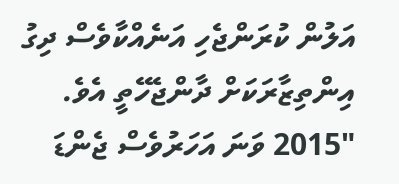އަލުން ކުރަންޖެހި އަނެއްކާވެސް ދިގު އިންތިޒާރަކަށް ދާންޖެހޭތީ އެވެ.
"2015 ވަނަ އަހަރުވެސް ޖެންޑަ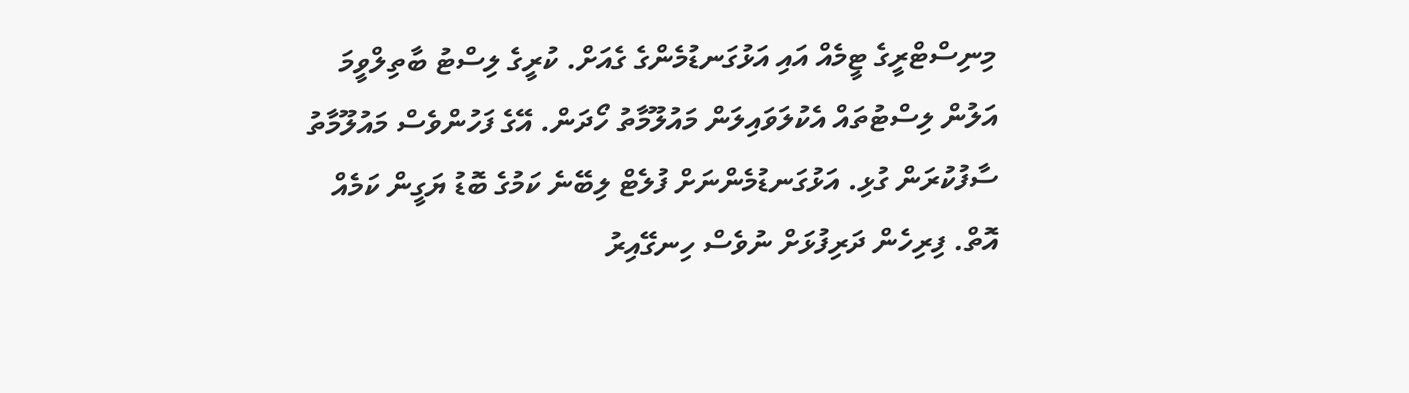މިނިސްޓްރީގެ ޓީމެއް އައި އަޅުގަނޑުމެންގެ ގެއަށް. ކުރީގެ ލިސްޓު ބާތިލްވީމަ އަލުން ލިސްޓުތައް އެކުލަވައިލަން މައުލޫމާތު ހޯދަން. އޭގެ ފަހުންވެސް މައުލޫމާތު ސާފުކުރަން ގުޅި. އަޅުގަނޑުމެންނަށް ފުލެޓް ލިބޭނެ ކަމުގެ ބޮޑު ޔަގީން ކަމެއް އޮތް. ފިރިހެން ދަރިފުޅަށް ނުވެސް ހިނގޭއިރު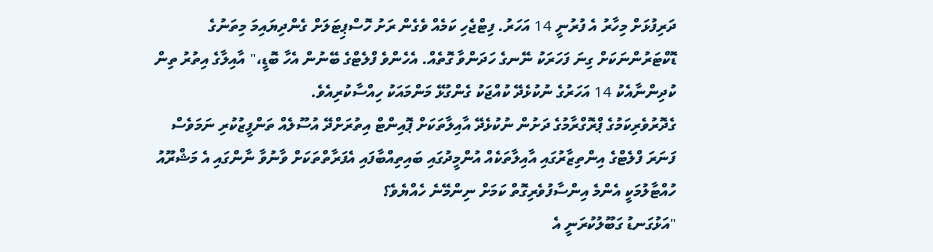ދަރިފުޅަށް މިހާރު އެ ފުރުނީ 14 އަހަރު. ފިޓްޖެހި ކަމެއް ވެގެން ރަށު ހޮސްޕިޓަލަށް ގެންދިޔައިމަ މިތަނުގެ ޑޮކްޓަރުންނަކަށް ގިނަ ފަހަރަކު ނޭނގެ ހަދަންވާ ގޮތެއް. އެހެންވެ ފްލެޓްގެ ބޭނުން އެހާ ބޮޑީ،" އާއިލާގެ އިތުރު ތިން ކުދިންނާއެކު 14 އަހަރުގެ ނުކުޅެދޭ ކުއްޖަކު ގެންގުޅޭ މަންމައަކު ހިއްސާކުރިއެވެ.
ގެދޮރުވެރިކަމުގެ ޕްރޮގްރާމުގެ ދަށުން ނުކުޅެދޭ އާއިލާތަކަށް ޕޮއިންޓް އިތުރަށްދޭ އުސޫލެއް ތަންފީޒުކުރި ނަމަވެސް ފަނަރަ ފްލެޓްގެ އިންތިޒާރުގައި އާއިލާތަކެއް އުންމީދުގައި ބައިތިއްބާފައި އެފަރާތްތަކަށް ވާނުވާ ނާންގައި އެ މަޝްރޫއު ހުއްޓާލުމަކީ އެންމެ އިންސާފުވެރިގޮތް ކަމަށް ނިންމޭނެ ހެއްޔެވެ؟
"އަޅުގަނޑު ގަބޫލުކުރަނީ އެ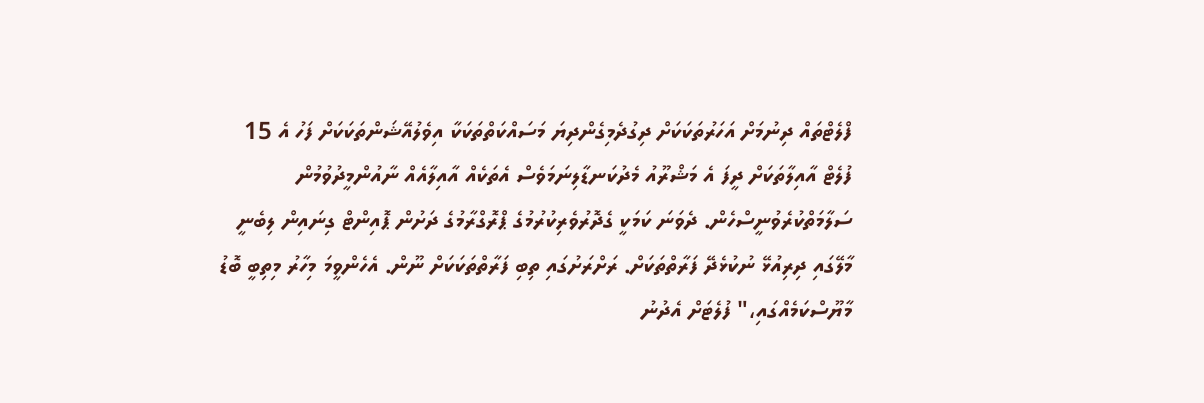ފްލެޓްތައް ދިނުމަށް އަހަރުތަކަކަށް ދިގުދެމިގެންދިޔަ މަސައްކަތްތަކަކާ އިވެލުއޭޝަންތަކަކަށް ފަހު އެ 15 ފުލެޓް އާއިލާތަކަށް ދީފަ އެ މަޝްރޫއު މެދުކަނޑާލިނަމަވެސް އެތަކެއް އާއިލާއެއް ނާއުންމީދުވުމުން ސަލާމަތްކުރެވުނީސްހެން. ދެވަނަ ކަމަކީ ގެދޮރުވެރިކުރުމުގެ ޕްރޮގްރާމުގެ ދަށުން ޕޮއިންޓް ގިނައިން ލިބެނީ މާލޭގައި ދިރިއުޅޭ ނުކުޅެދޭ ފަރާތްތަކަށް. ރަށްރަށުގައި ތިބި ފަރާތްތަކަކަށް ނޫން. އެހެންވީމަ މިހާރު މިތިބީ ބޮޑު މާޔޫސްކަމެއްގައި،" ފުލެޓަށް އެދުނު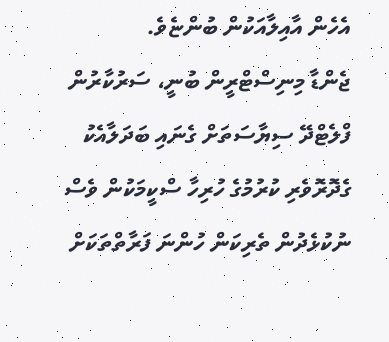އެހެން އާއިލާއަކުން ބުންޏެވެ.
ޖެންޑާ މިނިސްޓްރީން ބުނީ، ސަރުކާރުން ފްލެޓްދޭ ސިޔާސަތަށް ގެނައި ބަދަލާއެކު ގެދޮރޮވެރި ކުރުމުގެ ހުރިހާ ސްކީމަކުން ވެސް ނުކުޅެދުން ތެރިކަން ހުންނަ ފަރާތްތަކަށް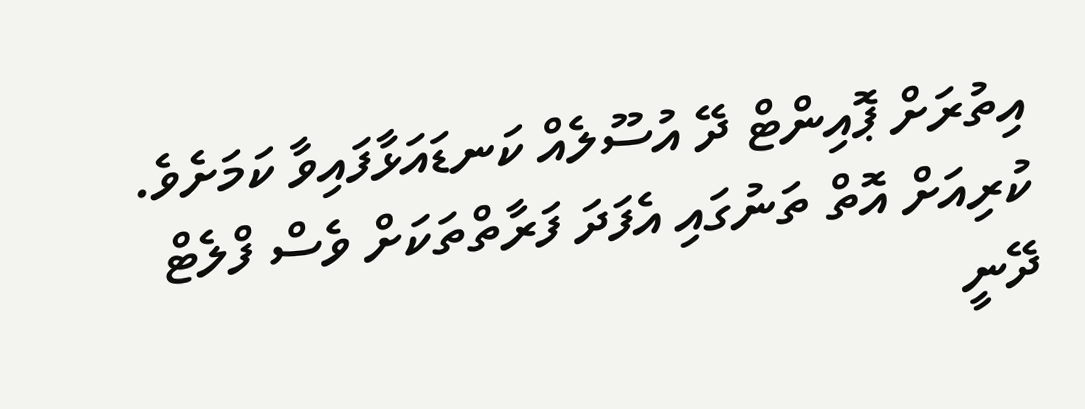އިތުރަށް ޕޮއިންޓް ދޭ އުސޫލެއް ކަނޑައަޅާފައިވާ ކަމަށެވެ. ކުރިއަށް އޮތް ތަނުގައި އެފަދަ ފަރާތްތަކަށް ވެސް ފްލެޓް ދޭނީ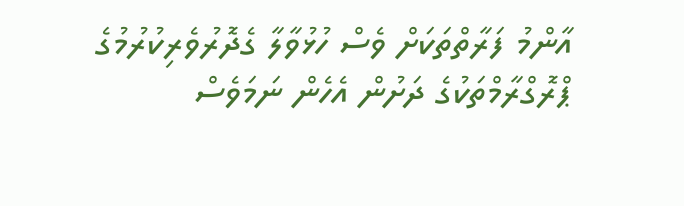އާންމު ފަރާތްތަކަށް ވެސް ހުޅުވާލާ ގެދޮރުވެރިކުރުމުގެ ޕްރޮގްރާމްތަކުގެ ދަށުން އެހެން ނަމަވެސް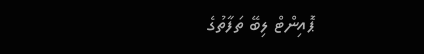ޕޮއިންޓް ލިބޭ ތަފާތުގެ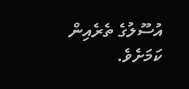އުސޫލުގެ ތެރެއިން ކަމަށެވެ.